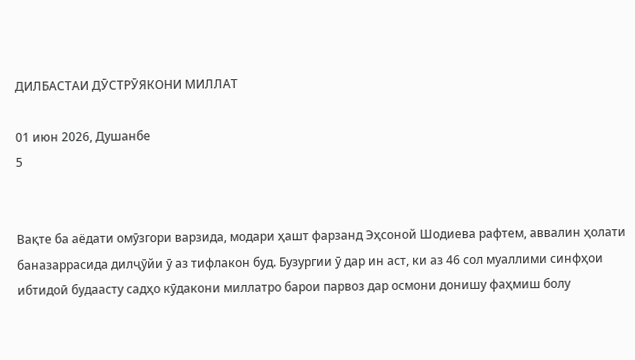ДИЛБАСТАИ ДӮСТРӮЯКОНИ МИЛЛАТ

01 июн 2026, Душанбе
5


Вақте ба аёдати омӯзгори варзида, модари ҳашт фарзанд Эҳсоной Шодиева рафтем, аввалин ҳолати баназаррасида дилҷӯйи ӯ аз тифлакон буд. Бузургии ӯ дар ин аст, ки аз 46 сол муаллими синфҳои ибтидоӣ будаасту садҳо кӯдакони миллатро барои парвоз дар осмони донишу фаҳмиш болу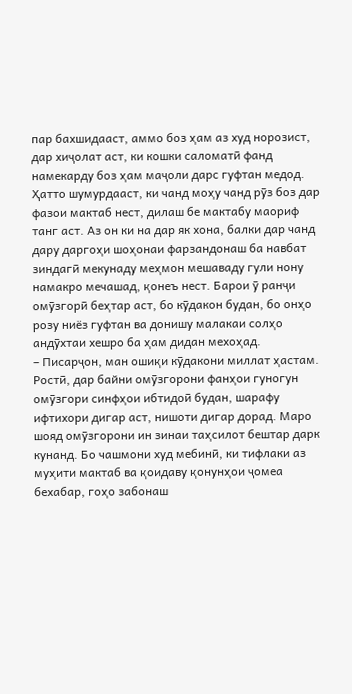пар бахшидааст, аммо боз ҳам аз худ норозист, дар хиҷолат аст, ки кошки саломатӣ фанд намекарду боз ҳам маҷоли дарс гуфтан медод. Ҳатто шумурдааст, ки чанд моҳу чанд рӯз боз дар фазои мактаб нест, дилаш бе мактабу маориф танг аст. Аз он ки на дар як хона, балки дар чанд дару даргоҳи шоҳонаи фарзандонаш ба навбат зиндагӣ мекунаду меҳмон мешаваду гули нону намакро мечашад, қонеъ нест. Барои ӯ ранҷи омӯзгорӣ беҳтар аст, бо кӯдакон будан, бо онҳо розу ниёз гуфтан ва донишу малакаи солҳо андӯхтаи хешро ба ҳам дидан мехоҳад.
– Писарҷон, ман ошиқи кӯдакони миллат ҳастам. Ростӣ, дар байни омӯзгорони фанҳои гуногун омӯзгори синфҳои ибтидоӣ будан, шарафу ифтихори дигар аст, нишоти дигар дорад. Маро шояд омӯзгорони ин зинаи таҳсилот бештар дарк кунанд. Бо чашмони худ мебинӣ, ки тифлаки аз муҳити мактаб ва қоидаву қонунҳои ҷомеа бехабар, гоҳо забонаш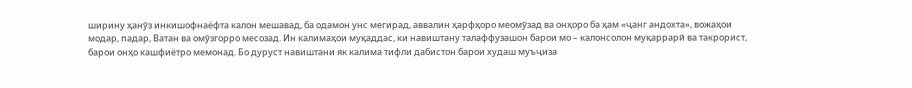ширину ҳанӯз инкишофнаёфта калон мешавад, ба одамон унс мегирад, аввалин ҳарфҳоро меомӯзад ва онҳоро ба ҳам «ҷанг андохта», вожаҳои модар, падар, Ватан ва омӯзгорро месозад. Ин калимаҳои муқаддас, ки навиштану талаффузашон барои мо – калонсолон муқаррарӣ ва такрорист, барои онҳо кашфиётро мемонад. Бо дуруст навиштани як калима тифли дабистон барои худаш муъҷиза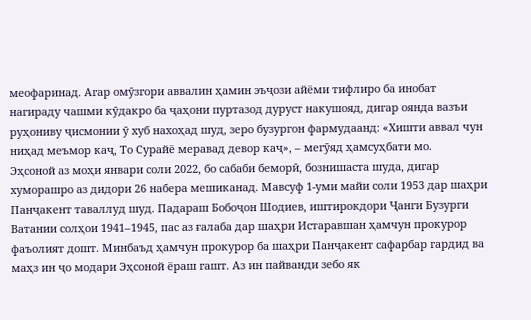меофаринад. Агар омӯзгори аввалин ҳамин эъҷози айёми тифлиро ба инобат нагираду чашми кӯдакро ба ҷаҳони пуртазод дуруст накушояд, дигар оянда вазъи руҳониву ҷисмонии ӯ хуб нахоҳад шуд, зеро бузургон фармудаанд: «Хишти аввал чун ниҳад меъмор каҷ, То Сурайё меравад девор каҷ», – мегӯяд ҳамсуҳбати мо.
Эҳсоной аз моҳи январи соли 2022, бо сабаби беморӣ, бознишаста шуда, дигар хуморашро аз дидори 26 набера мешиканад. Мавсуф 1-уми майи соли 1953 дар шаҳри Панҷакент таваллуд шуд. Падараш Бобоҷон Шодиев, иштирокдори Ҷанги Бузурги Ватании солҳои 1941–1945, пас аз ғалаба дар шаҳри Истаравшан ҳамчун прокурор фаъолият дошт. Минбаъд ҳамчун прокурор ба шаҳри Панҷакент сафарбар гардид ва маҳз ин ҷо модари Эҳсоной ёраш гашт. Аз ин пайванди зебо як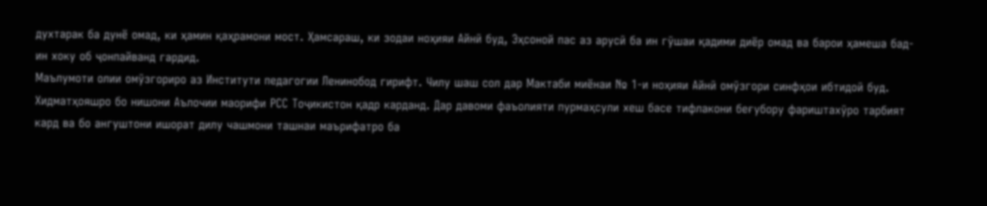духтарак ба дунё омад, ки ҳамин қаҳрамони мост. Ҳамсараш, ки зодаи ноҳияи Айнӣ буд, Эҳсоной пас аз арусӣ ба ин гӯшаи қадими диёр омад ва барои ҳамеша бад-ин хоку об ҷонпайванд гардид.
Маълумоти олии омӯзгориро аз Институти педагогии Ленинобод гирифт. Чилу шаш сол дар Мактаби миёнаи № 1-и ноҳияи Айнӣ омӯзгори синфҳои ибтидоӣ буд. Хидматҳояшро бо нишони Аълочии маорифи РСС Тоҷикистон қадр карданд. Дар давоми фаъолияти пурмаҳсули хеш басе тифлакони беғубору фариштахӯро тарбият кард ва бо ангуштони ишорат дилу чашмони ташнаи маърифатро ба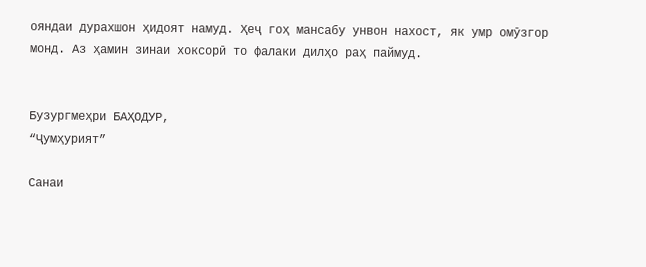ояндаи дурахшон ҳидоят намуд. Ҳеҷ гоҳ мансабу унвон нахост, як умр омӯзгор монд. Аз ҳамин зинаи хоксорӣ то фалаки дилҳо раҳ паймуд.


Бузургмеҳри БАҲОДУР,
“Ҷумҳурият”

Санаи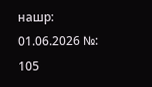нашр: 01.06.2026 №: 105